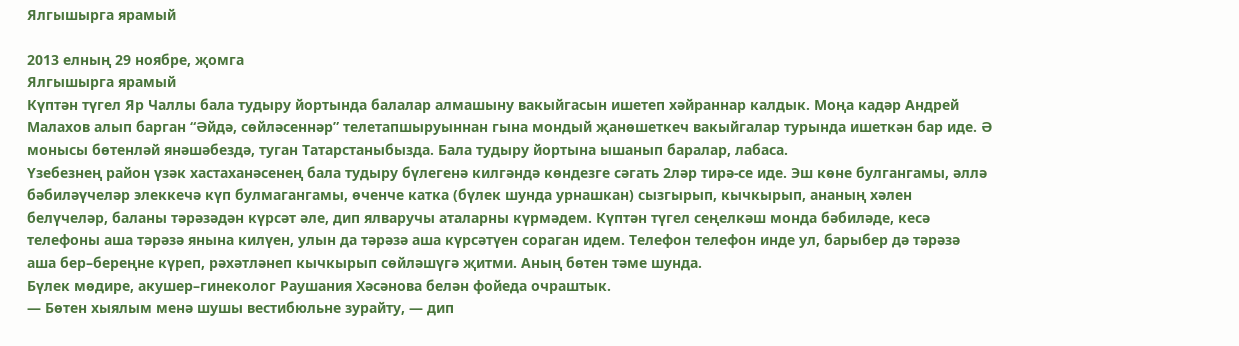Ялгышырга ярамый

2013 елның 29 ноябре, җомга
Ялгышырга ярамый
Күптән түгел Яр Чаллы бала тудыру йортында балалар алмашыну вакыйгасын ишетеп хәйраннар калдык. Моңа кадәр Андрей Малахов алып барган “Әйдә, сөйләсеннәр” телетапшыруыннан гына мондый җанөшеткеч вакыйгалар турында ишеткән бар иде. Ә монысы бөтенләй янәшәбездә, туган Татарстаныбызда. Бала тудыру йортына ышанып баралар, лабаса.
Үзебезнең район үзәк хастаханәсенең бала тудыру бүлегенә килгәндә көндезге сәгать 2ләр тирә-се иде. Эш көне булгангамы, әллә бәбиләүчеләр элеккечә күп булмагангамы, өченче катка (бүлек шунда урнашкан) сызгырып, кычкырып, ананың хәлен белүчеләр, баланы тәрәзәдән күрсәт әле, дип ялваручы аталарны күрмәдем. Күптән түгел сеңелкәш монда бәбиләде, кесә телефоны аша тәрәзә янына килүен, улын да тәрәзә аша күрсәтүен сораган идем. Телефон телефон инде ул, барыбер дә тәрәзә аша бер–береңне күреп, рәхәтләнеп кычкырып сөйләшүгә җитми. Аның бөтен тәме шунда.
Бүлек мөдире, акушер–гинеколог Раушания Хәсәнова белән фойеда очраштык.
— Бөтен хыялым менә шушы вестибюльне зурайту, — дип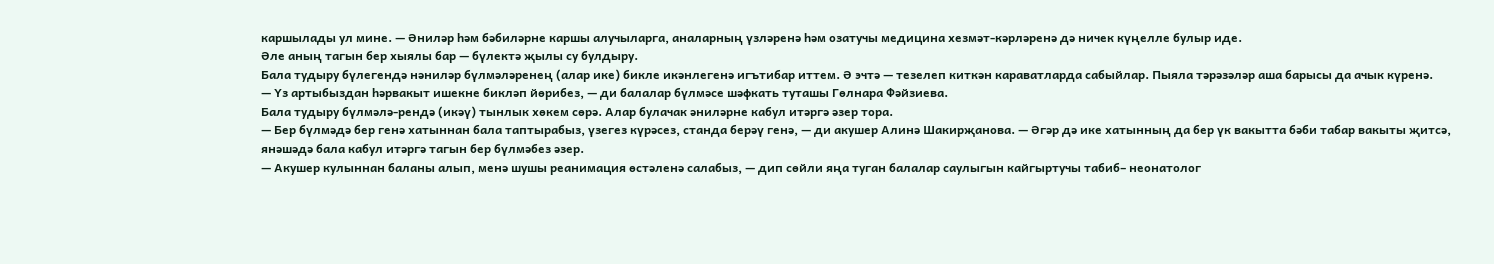каршылады ул мине. — Әниләр һәм бәбиләрне каршы алучыларга, аналарның үзләренә һәм озатучы медицина хезмәт-кәрләренә дә ничек күңелле булыр иде.
Әле аның тагын бер хыялы бар — бүлектә җылы су булдыру.
Бала тудыру бүлегендә нәниләр бүлмәләренең (алар ике) бикле икәнлегенә игътибар иттем. Ә эчтә — тезелеп киткән караватларда сабыйлар. Пыяла тәрәзәләр аша барысы да ачык күренә.
— Үз артыбыздан һәрвакыт ишекне бикләп йөрибез, — ди балалар бүлмәсе шәфкать туташы Гөлнара Фәйзиева.
Бала тудыру бүлмәлә-рендә (икәү) тынлык хөкем сөрә. Алар булачак әниләрне кабул итәргә әзер тора.
— Бер бүлмәдә бер генә хатыннан бала таптырабыз, үзегез күрәсез, станда берәү генә, — ди акушер Алинә Шакирҗанова. — Әгәр дә ике хатынның да бер үк вакытта бәби табар вакыты җитсә, янәшәдә бала кабул итәргә тагын бер бүлмәбез әзер.
— Акушер кулыннан баланы алып, менә шушы реанимация өстәленә салабыз, — дип сөйли яңа туган балалар саулыгын кайгыртучы табиб– неонатолог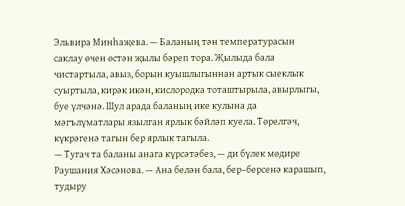Эльвира Минһаҗева. — Баланың тән температурасын саклау өчен өстән җылы бәреп тора. Җылыда бала чистартыла, авыз, борын куышлыгыннан артык сыеклык суыртыла, кирәк икән, кислородка тоташтырыла, авырлыгы, буе үлчәнә. Шул арада баланың ике кулына да мәгълүматлары язылган ярлык бәйләп куела. Төрелгәч, күкрәгенә тагын бер ярлык тагыла.
— Тугач та баланы анага күрсәтәбез, — ди бүлек мөдире Раушания Хәсәнова. — Ана белән бала, бер–берсенә карашып, тудыру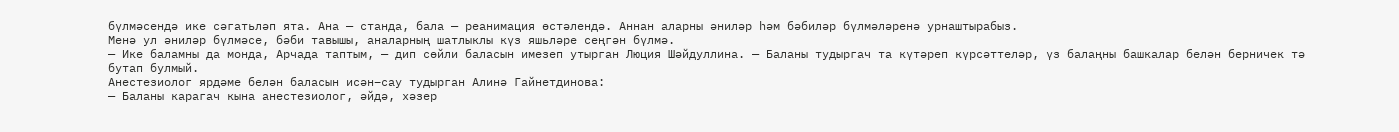бүлмәсендә ике сәгатьләп ята. Ана — станда, бала — реанимация өстәлендә. Аннан аларны әниләр һәм бәбиләр бүлмәләренә урнаштырабыз.
Менә ул әниләр бүлмәсе, бәби тавышы, аналарның шатлыклы күз яшьләре сеңгән бүлмә.
— Ике баламны да монда, Арчада таптым, — дип сөйли баласын имезеп утырган Люция Шәйдуллина. — Баланы тудыргач та күтәреп күрсәттеләр, үз балаңны башкалар белән берничек тә бутап булмый.
Анестезиолог ярдәме белән баласын исән–сау тудырган Алинә Гайнетдинова:
— Баланы карагач кына анестезиолог, әйдә, хәзер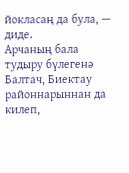йокласаң да була, — диде.
Арчаның бала тудыру бүлегенә Балтач, Биектау районнарыннан да килеп,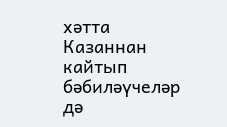хәтта Казаннан кайтып бәбиләүчеләр дә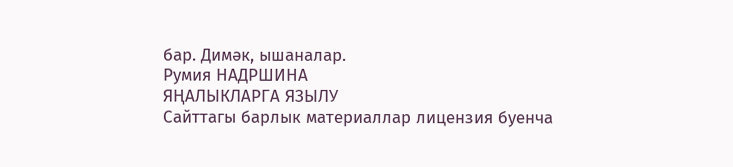бар. Димәк, ышаналар.
Румия НАДРШИНА
ЯҢАЛЫКЛАРГА ЯЗЫЛУ
Сайттагы барлык материаллар лицензия буенча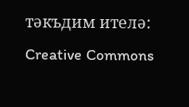тәкъдим ителә:
Creative Commons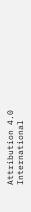Attribution 4.0 International